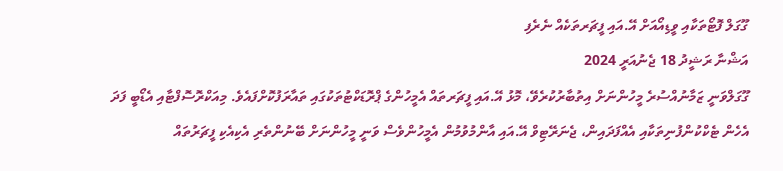ގޫގަލް ފޮޓޯތަކާއި ވީޑިއޯއަށް އޭ.އައި ފީޗަރތަކެއް ނެރެފި
އަޝްނާ ރަޝީދު 18 ޖެނުއަރީ 2024
ގޫގަލްވަނީ ޒަމާނުއްސުރެ މީހުންނަށް އިތުބާރުކުރެވޭ، މޮޅު އޭ.އައި ފީޗަރތައް އެމީހުންގެ ޕްރޮޑަކްޓުތަކުގައި ތައާރަފުކޮށްފައެވެ. މިއަކްރޮސޮފްޓާއި އެޑޯބީ ފަދަ އެހެން ޓެކްކުންފުނިތަކާއި އެއްފަދައިން، ޖެނަރޭޓިވް އޭ.އައި އާންމުވުމުން އެމީހުންވެސް ވަނީ މީހުންނަށް ބޭނުންތެރި އެކިއެކި ފީޗަރުތައް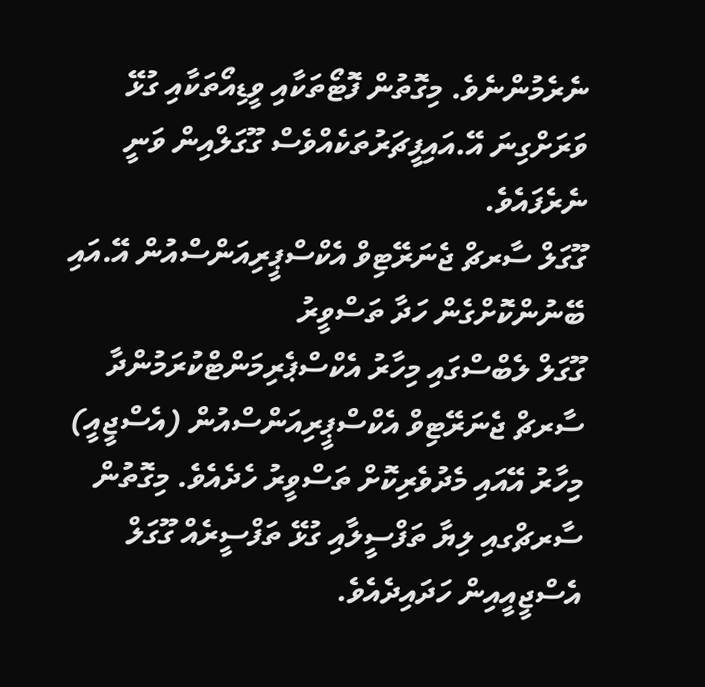ނެރެމުންނެވެ. މިގޮތުން ފޮޓޯތަކާއި ވީޑިއޯތަކާއި ގުޅޭ ވަރަށްގިނަ އޭ.އައިފީޗަރުތަކެއްވެސް ގޫގަލްއިން ވަނީ ނެރެފައެވެ.
ގޫގަލް ސާރޗް ޖެނަރޭޓިވް އެކްސްޕީރިއަންސްއުން އޭ.އައި ބޭނުންކޮށްގެން ހަދާ ތަސްވީރު
ގޫގަލް ލެބްސްގައި މިހާރު އެކްސްޕެރިމަންޓްކުރަމުންދާ ސާރޗް ޖެނަރޭޓިވް އެކްސްޕީރިއަންސްއުން (އެސްޖީއީ) މިހާރު އޭއައި މެދުވެރިކޮށް ތަސްވީރު ހެދެއެވެ. މިގޮތުން ސާރޗްގއި ލިޔާ ތަފްސީލާއި ގުޅޭ ތަފްސީރެއް ގޫގަލް އެސްޖީއީއިން ހަދައިދެއެވެ.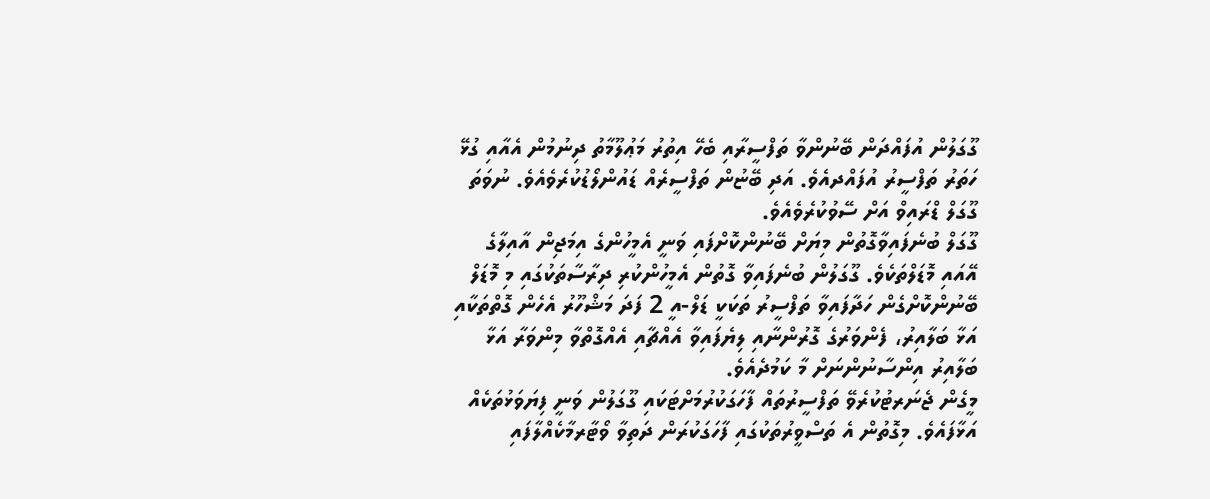ގޫގަލުން އުފައްދަން ބޭނުންވާ ތަފްސީރާއި ބެހޭ އިތުރު މަޢުލޫމާތު ދިނުމުން އެއާއި ގުޅޭ ހަތަރު ތަފްސީރު އުފައްދއެވެ. އަދި ބޭޏުން ތަފްސީރެއް ޑައުންލޯޑުކުރެވެއެވެ. ނުވަތަ ގޫގަލް ޑްރައިވް އަށް ސޭވުކުރެވެއެވެ.
ގޫގަލް ބުނެފައިވާގޮތުން މިޔަށް ބޭނުންކޮށްފައި ވަނީ އެމީހުންގެ އިމަޖިން އާއިލާގެ އޭއައި މޮޑަލްތަކެވެ. ގޫގަލުން ބުނެފައިވާ ގޮތުން އެމީހުންކުރި ދިރާސާތަކުގައި މި މޮޑަލް ބޭނުންކޮށްގެން ހަދާފައިވާ ތަފްސީރު ތަކަކީ ޑަލް-އީ 2 ފަދަ މަޝްހޫރު އެހެން ގޮތްތަކާއި އަޅާ ބަލާއިރު، ފެންވަރުގެ ގޮރުންނާއި ލިޔެފައިވާ އެއްޗާއި އެއްގޮތްވާ މިންވަރާ އަޅާ ބަލާއިރު އިންސާނުންނަށް މާ ކަމުދެއެވެ.
މީގެން ޖެނަރޓުކުރެވޭ ތަފްސީރުތައް ފާހަގަކުރުމަށްޓަކައި ގޫގަލުން ވަނީ ފިޔަވަޅުތަކެއް އަޅާފައެވެ. މިގޮތުން އެ ތަސްވީރުތަކުގައި ފާހަގަކުރަން ދަތިވާ ވޯޓާރމާކެއްލާފައި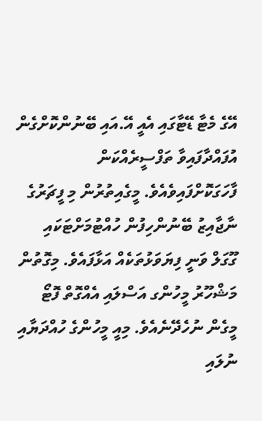އޭގެ މެޓާ ޑޭޓާގައި އެއީ އޭ.އައި ބޭނުންކޮށްގެން އުފައްދާފައިވާ ތަފްސީރެއްކަން ފާހަގަކޮށްފައިވެއެވެ. މީގެއިތުރުން މި ފީޗަރުގެ ނާޖާއިޒު ބޭނުންހިފުން ހުއްޓުމަށްޓަކައި ގޫގަލް ވަނީ ފިޔަވަޅުތަކެއް އަޅާފައެވެ. މިގޮތުން މަޝްހޫރު މީހުންގ އަސްލައި އެއްގޮތް ފޮޓޯ މީގެން ނުހެދޭނެއެވެ. މިއީ މީހުންގެ ހުއްދަޔާއި ނުލައި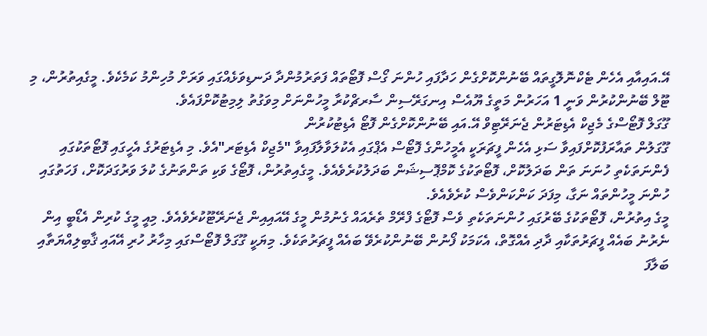އޭ.އައިއާއި އެހެން ޓެކްނޮލޮގީތައް ބޭނުންކޮށްގެން ހަދާފައި ހުންނަ ގޯސް ފޮޓޯތައް ފަތަރުމުންދާ ދަނޑިވަޅެއްގައި ވަރަށް މުހިންމު ކަމެކެވެ. މީގެއިތުރުން، މި ޓޫލް ބޭނުންކުރުން ވަނީ 1 އަހަރުން މަތީގެ ޔޫއެސް އިނގަރޭސިން ސާރޗްކުރާ މީހުންނަށް މިވަގުތު ލިމިޓުކޮށްފައެވެ.
ގޫގަލް ފޮޓޯސްގެ މެޖިކް އެޑިޓަރުން ޖެނަރޭޓިވް އޭ.އައި ބޭނުންކޮށްގެން ފޮޓޯ އެޑިޓުކުރުން
ގޫގަލުން ތައާރަފުކޮށްފައިވާ ސަޅި އެހެން ފީޗަރަކީ އެމީހުންގެ ފޮޓޯސް އެޕްގައި އެކުލަވާލާފައިވާ "މެޖިކް އެޑިޓަރ"އެވެ. މި އެޑިޓަރުގެ އެހީގައި ފޮޓޯތަކުގައި ފެންނަތަކެތި ހުނަނަ ތަން ބަދަލުކޮށް، ފޮޓޯތަކުގެ ކޮމްޕޮސިޝަން ބަދަލުކުރެވެއެވެ. މީގެއިތުރުން، ފޮޓޯގެ ވަކި ތަންތަނުގެ ކުލަ ވަރުގަދަކޮށް، ފަހަތުގައި ހުންނަ މީހުންތައް ނަގާ، މިފަދަ ކަންކަންވެސް ކުރެވެއެވެ.
މީގެ އިތުރުން، ފޮޓޯތަކުގެ ބޭރުގައި ހުންނަތަކެތި ވެސް ފޮޓޯގެ ފްރޭމް ތެރެއައް ގެނުމުން މީގެ އޭއައިއިން ޖެނަރޭޓޫކުރެވެއެވެ. މިއީ މީގެ ކުރިން އެޑޯބީ އިން ނެރުނު ބައެއް ފީޗަރުތަކާއި ދާދި އެއްގޮތް، އެކަމަކު ފޯނުން ބޭނުންކުރެވޭ ބައެއް ފީޗަރުތަކެވެ. މިޔަކީ ގޫގަލް ފޮޓޯސްގައި މިހާރު ހުރި އޭއައި ޤާބިލިއްޔަތާއި ބަލާފަ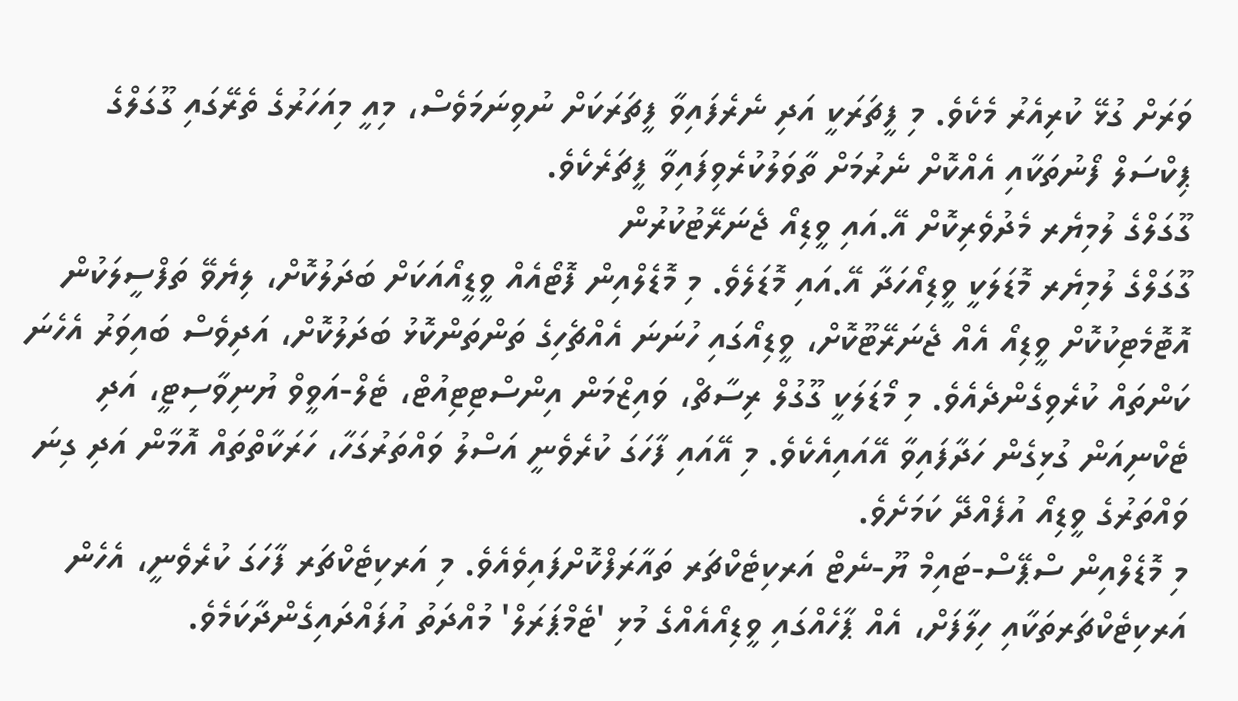ވަރަށް ގުޅޭ ކުރިއެރު މެކެވެ. މި ފީޗަރަކީ އަދި ނެރެފައިވާ ފީޗަރަކަށް ނުވިނަމަވެސް، މިއީ މިއަހަރުގެ ތެރޭގައި ގޫގަލްގެ ޕިކްސަލް ފޯނުތަކާއި އެއްކޮށް ނެރުމަށް ތާވަލުކުރެވިފައިވާ ފީޗަރެކެވެ.
ގޫގަލްގެ ލުމިޔެރ މެދުވެރިކޮށް އޭ.އައި ވީޑިއޯ ޖެނަރޭޓުކުރުން
ގޫގަލްގެ ލުމިޔެރ މޮޑަލަކީ ވީޑިއޯހަދާ އޭ.އައި މޮޑަލެވެ. މި މޮޑެލްއިން ފޮޓޯއެއް ވީޑީއޯއަކަށް ބަދަލުކޮށް، ލިޔެވޭ ތަފްސީލަކުން އޮޓޮމެޓިކުކޮށް ވީޑިއޯ އެއް ޖެނަރޭޓޫކޮށް، ވީޑިއޯގައި ހުނަނަ އެއްޗެހިގެ ތަންތަންކޮޅު ބަދަލުކޮށް، އަދިވެސް ބައިވަރު އެހެނަ ކަންތައް ކުރެވިގެންދެއެވެ. މި މޯޑަލަކީ ގޫގުލް ރިސާޗް، ވައިޒްމަން އިންސްޓިޓިއުޓް، ޓެލް-އަވީވް ޔުނިވާސިޓީ، އަދި ޓެކްނިއަން ގުޅިގެން ހަދާފައިވާ އޭއައިއެކެވެ. މި އޭއައި ފާހަގަ ކުރެވެނީ އަސްލު ވައްތަރުގަހާ، ހަރަކާތްތައް އޮމާން އަދި ގިނަ ވައްތަރުގެ ވީޑިއޯ އުފެއްދޭ ކަމަށެވެ.
މި މޮޑެލްއިން ސްޕޭސް-ޓައިމް ޔޫ-ނެޓް އަރކިޓެކްޗަރ ތައާރަފްކޮށްފައިވެއެވެ. މި އަރކިޓެކްޗަރ ފާހަގަ ކުރެވެނީ، އެހެން އަރކިޓެކްޗަރތަކާއި ހިލާފަށް، އެއް ޕާހެއްގައި ވީޑިއޯއެއްގެ މުޅި 'ޓެމްޕަރަލް' މުއްދަތު އުފައްދައިގެންދާކަމެވެ.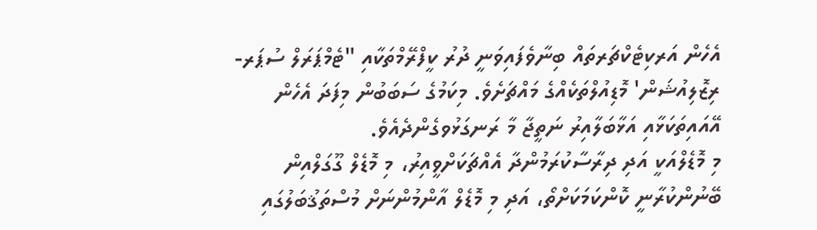އެހެން އަރކިޓެކްޗަރތައް ބިނާވެފައިވަނީ ދުރު ކީފްރޭމްތަކާއި "ޓެމްޕަރަލް ސުޕަރ-ރިޒޮލިއުޝަން' މޮޑިއުލްތަކެއްގެ މައްޗަށެވެ. މިކަމުގެ ސަބަބުން މިފަދަ އެހެން އޭއައިތަކަޅާއި އަޅާބަލާއިރު ނަތީޖާ މާ ރަނގަޅުވގެންދެއެވެ.
މި މޮޑެލްއަކީ އަދި ދިރާސާކުރަމުންދާ އެއްޗަކަށްވީއިރު، މި މޮޑެލް ގޫގަލްއިން ބޭނުންކުރާނީ ކޮންކަމަކަށްތޯ، އަދި މި މޮޑެލް އާންމުންނަށް މުސްތަޤުބަލުގައި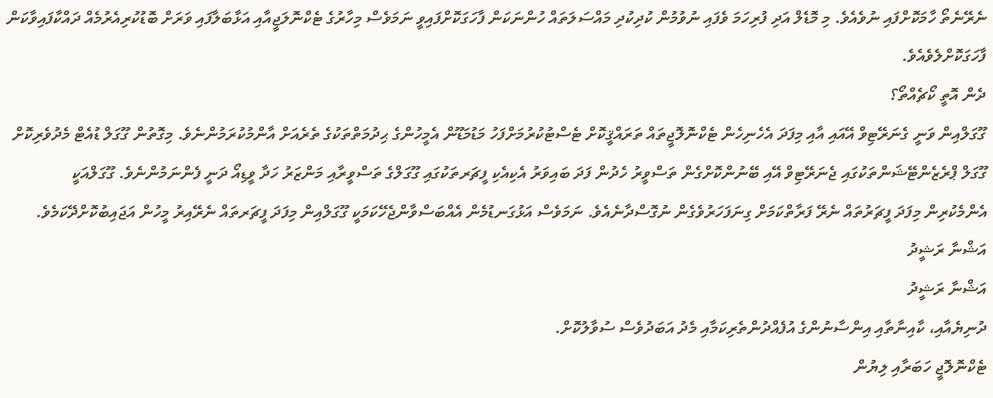ނެރޭނެތޯ ހާމަކޮށްފައި ނުވެއެވެ. މި މޮޑެލް އަދި ފުރިހަމަ ވެފައި ނުވުމުން ކުދިކުދި މައްސަލަތައް ހުންނަކަން ފާހަގަކޮށްފައިވީ ނަމަވެސް މިހާރުގެ ޓެކްނޮލަޖީއާއި އަޅާބަލާފައި ވަރަށް ބޮޑުކުރިއެރުމެއް ދައްކާފައިވާކަން ފާހަގަކޮށްލެވެއެވެ.
ދެން އޮތީ ކޯޗެއްތޯ؟
ގޫގަލްއިން ވަނީ ގެނަރޭޓިވް އޭއައި އާއި މިފަދަ އެހެނިހެން ޓެކްނޮލޮޖީތައް ތަރައްޤީކޮށް ޓެސްޓުކުރުމަށްފަހު މަޑުމަޑޫން އެމީހުންގެ ޙިދުމަތްތަކުގެ ތެރެއަށް އާންމުކުރަމުންނެވެ. މިގޮތުން ގޫގަލް ޑުއެޓް މެދުވެރިކޮށް ގޫގަލް ޕްރެޒެންޓޭޝަންތަކުގައި ޖެނަރޭޓިވް އޭއި ބޭނުންކޮށްގެން ތަސްވީރު ހެދުން ފަދަ ބައިވަރު އެކިއެކި ފީޗަރތަކުގައި ގޫގަލްގެ ތަސްވީރާއި މަންޒަރު ހަދާ ވީޑިއޯ ދަނީ ފެންނަމުންނެވެ. ގޫގަލްއަކީ އެންމެކުރިން މިފަދަ ފީޗަރުތައް ނެރޭ ފަރާތްކަމަށް ގިނަފަހަރުވެގެން ނުގޮސްދާނެއެވެ. ނަމަވެސް އަޅުގަނޑުމެން އެއްބަސްވާންޖެހޭކަމަކީ ގޫގަލްއިން މިފަދަ ފީޗަރތައް ނެރޭއިރު މީހުން އަޖައިބުކޮށްދޭކަމެވެ.
އަޝްނާ ރަޝީދު
އަޝްނާ ރަޝީދު
ދުނިޔެއާއި، ކާއިނާތާއި އިންސާނުންގެ އުފެއްދުންތެރިކަމާއި މެދު އަބަދުވެސް ސުވާލުކޮށް.
ޓެކްނޮލޮޖީ ހަބަރާއި ލިޔުން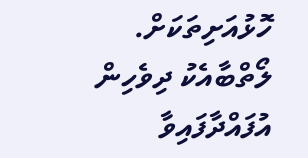ހޮޅުއަށިތަކަށް.
ލޯތްބާއެކު ދިވެހިން އުފައްދާފައިވާ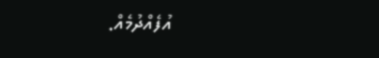އުފެއްދުމެއް.